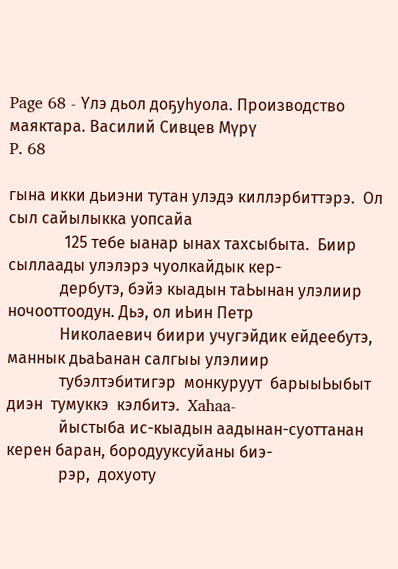Page 68 - Үлэ дьол доҕуһуола. Производство маяктара. Василий Сивцев Мүрү
P. 68

гына икки дьиэни тутан улэдэ киллэрбиттэрэ.  Ол сыл сайылыкка уопсайа
              125 тебе ыанар ынах тахсыбыта.  Биир сыллаады улэлэрэ чуолкайдык кер-
             дербутэ, бэйэ кыадын таЬынан улэлиир ночооттоодун. Дьэ, ол иЬин Петр
             Николаевич биири учугэйдик ейдеебутэ, маннык дьаЬанан салгыы улэлиир
             тубэлтэбитигэр  монкуруут  барыыЬыбыт  диэн  тумуккэ  кэлбитэ.  Xahaa-
             йыстыба ис-кыадын аадынан-суоттанан керен баран, бородууксуйаны биэ-
             рэр,  дохуоту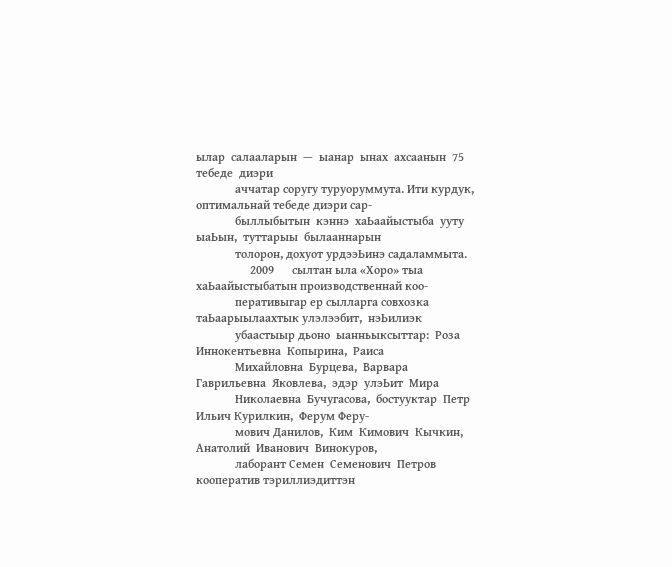ылар  салааларын  —  ыанар  ынах  ахсаанын  75  тебеде  диэри
             аччатар соругу туруоруммута. Ити курдук, оптимальнай тебеде диэри сар-
             быллыбытын  кэннэ  хаЬаайыстыба  ууту  ыаЬын,  туттарыы  былааннарын
             толорон, дохуот урдээЬинэ садаламмыта.
                  2009      сылтан ыла «Хоро» тыа хаЬаайыстыбатын производственнай коо-
             перативыгар ер сылларга совхозка таЬаарыылаахтык улэлээбит,  нэЬилиэк
             убаастыыр дьоно  ыанньыксыттар:  Роза  Иннокентьевна  Копырина,  Раиса
             Михайловна  Бурцева,  Варвара  Гаврильевна  Яковлева,  эдэр  улэЬит  Мира
             Николаевна  Бучугасова,  бостууктар  Петр  Ильич Курилкин,  Ферум Феру-
             мович Данилов,  Ким  Кимович  Кычкин, Анатолий  Иванович  Винокуров,
             лаборант Семен  Семенович  Петров кооператив тэриллиэдиттэн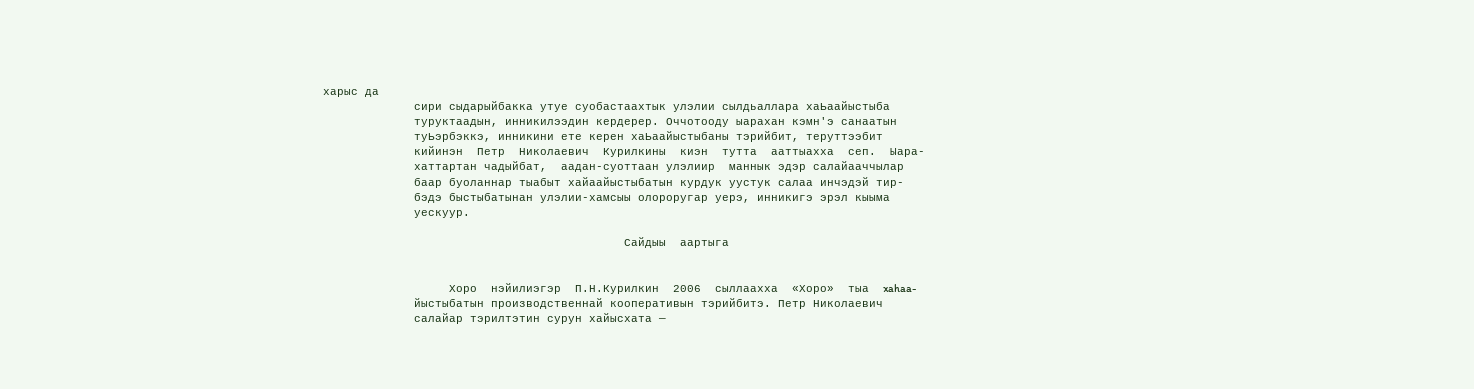харыс да
             сири сыдарыйбакка утуе суобастаахтык улэлии сылдьаллара хаЬаайыстыба
             туруктаадын, инникилээдин кердерер. Оччотооду ыарахан кэмн'э санаатын
             туЬэрбэккэ, инникини ете керен хаЬаайыстыбаны тэрийбит, теруттээбит
             кийинэн  Петр  Николаевич  Курилкины  киэн  тутта  ааттыахха  сеп.  Ыара-
             хаттартан чадыйбат,  аадан-суоттаан улэлиир  маннык эдэр салайааччылар
             баар буоланнар тыабыт хайаайыстыбатын курдук уустук салаа инчэдэй тир-
             бэдэ быстыбатынан улэлии-хамсыы олороругар уерэ, инникигэ эрэл кыыма
             уескуур.

                                           Сайдыы  аартыга


                  Хоро  нэйилиэгэр  П.Н.Курилкин  2006  сыллаахха  «Хоро»  тыа  xahaa-
             йыстыбатын производственнай кооперативын тэрийбитэ. Петр Николаевич
             салайар тэрилтэтин сурун хайысхата —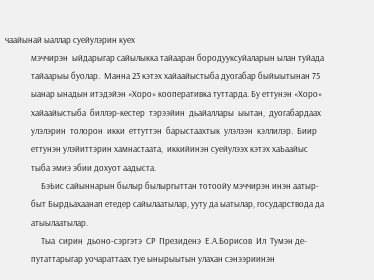чаайынай ыаллар суейулэрин куех
             мэччирэн  ыйдарыгар сайылыкка тайааран бородууксуйаларын ылан туйада
             тайаарыы буолар.  Манна 23 кэтэх хайаайыстыба дуогабар быйыытынан 75
             ыанар ынадын итэдэйэн «Хоро» кооперативка туттарда. Бу еттунэн «Хоро»
             хайаайыстыба  биллэр-кестер  тэрээйин  дьайаллары  ыытан,  дуогабардаах
             улэлэрин  толорон  икки  еттуттэн  барыстаахтык  улэлээн  кэллилэр.  Биир
             еттунэн улэйиттэрин хамнастаата,  иккийинэн суейулээх кэтэх хаЬаайыс
             тыба эмиэ эбии дохуот аадыста.
                  БэЬис сайыннарын былыр былыргыттан тотоойу мэччирэн инэн аатыр-
             быт Бырдьахаанап етедер сайылаатылар, ууту да ыатылар, государствода да
             атыылаатылар.
                  Тыа  сирин  дьоно-сэргэтэ  СР  Президенэ  Е.А.Борисов  Ил  Тумэн де-
             путаттарыгар уочараттаах туе ынырыытын улахан сэнээриинэн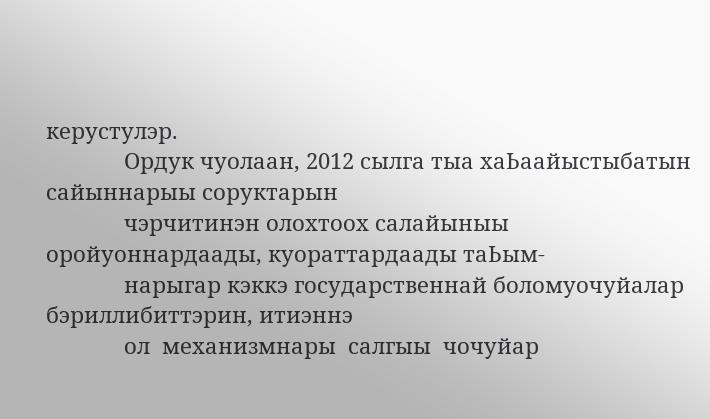керустулэр.
             Ордук чуолаан, 2012 сылга тыа хаЬаайыстыбатын сайыннарыы соруктарын
             чэрчитинэн олохтоох салайыныы оройуоннардаады, куораттардаады таЬым-
             нарыгар кэккэ государственнай боломуочуйалар бэриллибиттэрин, итиэннэ
             ол  механизмнары  салгыы  чочуйар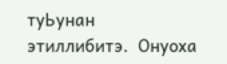туЬунан  этиллибитэ.  Онуоха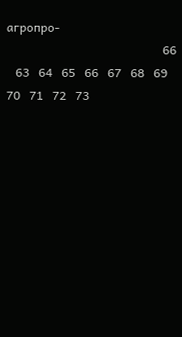агропро-
                                                    66
   63   64   65   66   67   68   69   70   71   72   73